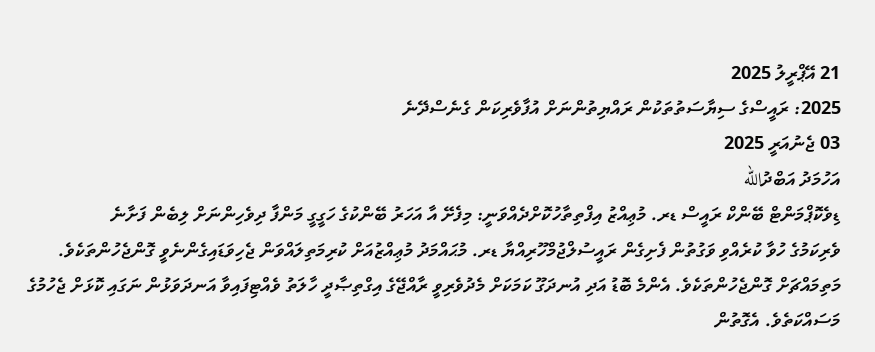21 އޭޕްރީލު 2025
2025: ރައީސްގެ ސިޔާސަތުތަކުން ރައްޔިތުންނަށް އުފާވެރިކަން ގެނެސްދޭނެ
03 ޖެނުއަރީ 2025
އަހުމަދު އަބްދުالله
ޑިވެކޮޕްމަންޓް ބޭންކް ރައީސް ޑރ. މުޢިއްޒު އިފްތިތާހުކޮށްދެއްވަނީ: މިފެށޭ އާ އަހަރު ބޭންކުގެ ހަގީގީ މަންފާ ދިވެހިންނަށް ލިބެން ފަށާނެ
ވެރިކަމުގެ ހުވާ ކުރެއްވި ވަގުތުން ފެށިގެން ރައީސުލްޖުމްހޫރިއްޔާ ޑރ. މުޙައްމަދު މުޢިއްޒުއަށް ކުރިމަތިލައްވަން ޖެހިވަޑައިގެންނެވީ ގޮންޖެހުންތަކެވެ. މަތިމައްޗަށް ގޮންޖެހުންތަކެވެ. އެންމެ ބޮޑު އަދި އުނދަގޫ ކަމަކަށް މެދުވެރިވީ ރާއްޖޭގެ އިގްތިޞާދީ ހާލަތު ވެއްޓިފައިވާ އަނދަވަޅުން ނަގައި ކޮޅަށް ޖެހުމުގެ މަސައްކަތެވެ. އެގޮތުން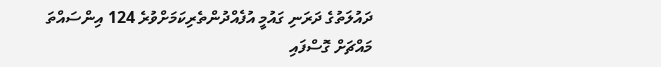ދައުލަތުގެ ދަރަނި ގައުމީ އުފެއްދުންތެރިކަމަށްވުރެ 124 އިންސައްތަ މައްޗަށް ގޮސްފައި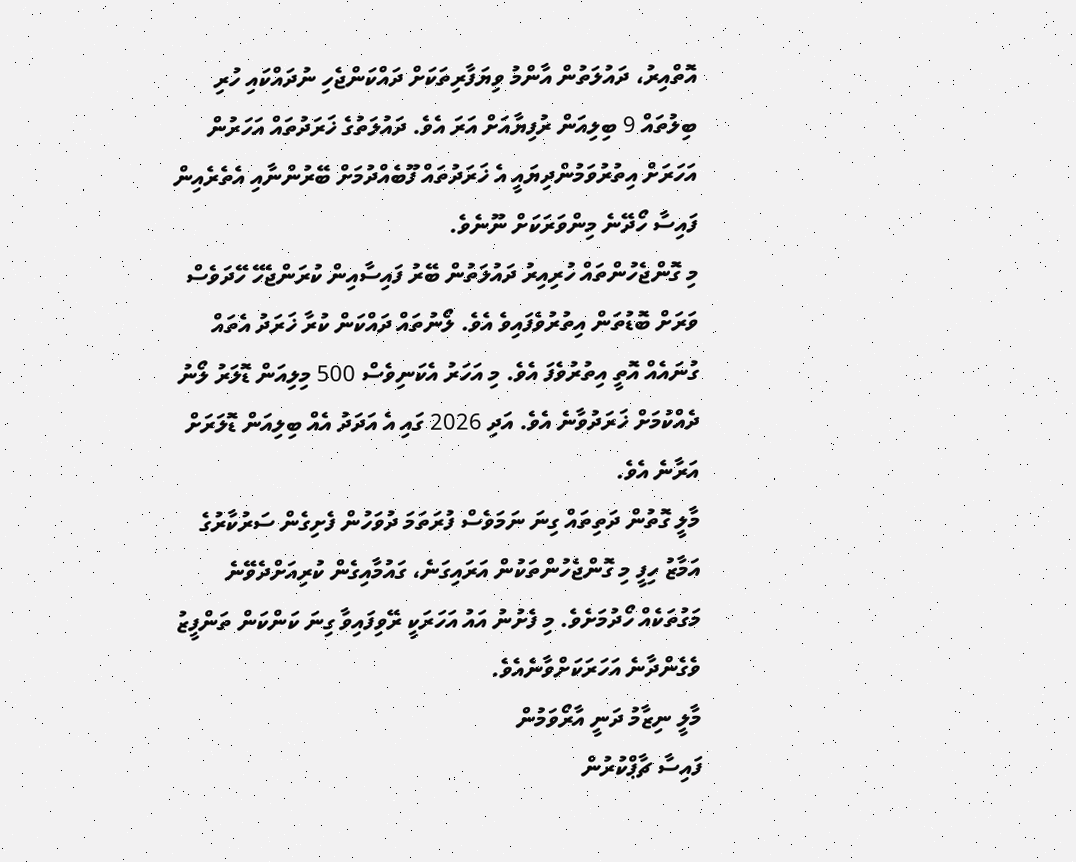އޮތްއިރު، ދައުލަތުން އާންމު ވިޔަފާރިތަކަށް ދައްކަންޖެހި ނުދައްކައި ހުރި ބިލުތައް 9 ބިލިއަން ރުފިޔާއަށް އަރަ އެވެ. ދައުލަތުގެ ޚަރަދުތައް އަހަރުން އަހަރަށް އިތުރުވަމުންދިޔައީ އެ ޚަރަދުތައް ފޫބެއްދުމަށް ބޭރުންނާއި އެތެރެއިން ފައިސާ ހޯދޭނެ މިންވަރަކަށް ނޫނެވެ.
މި ގޮންޖެހުންތައް ހުރިއިރު ދައުލަތުން ބޭރު ފައިސާއިން ކުރަންޖެހޭ ހޭދަވެސް ވަރަށް ބޮޑުތަން އިތުރުވެފައިވެ އެވެ. ލޯނުތައް ދައްކަން ކުރާ ޚަރަދު އެތައް ގުނައެއް އޮތީ އިތުރުވެފަ އެވެ. މި އަހަރު އެކަނިވެސް 500 މިލިއަން ޑޮލަރު ލޯނު ދެއްކުމަށް ޚަރަދުވާނެ އެވެ. އަދި 2026 ގައި އެ އަދަދު އެއް ބިލިއަން ޑޮލަރަށް އަރާނެ އެވެ.
މާލީ ގޮތުން ދަތިތައް ގިނަ ނަމަވެސް ފުރަތަމަ ދުވަހުން ފެށިގެން ސަރުކާރުގެ އަމާޒު ހިފީ މި ގޮންޖެހުންތަކުން އަރައިގަނެ، ގައުމާއިގެން ކުރިއަށްދެވޭނެ މަގުތަކެއް ހޯދުމަށެވެ. މި ފެށުނު އައު އަހަރަކީ ރޭވިފައިވާ ގިނަ ކަންކަން ތަންފީޒު ވެގެންދާނެ އަހަރަކަށްވާނެއެވެ.
މާލީ ނިޒާމު ދަނީ އާރޯވަމުން
ފައިސާ ޗާޕްކުރުން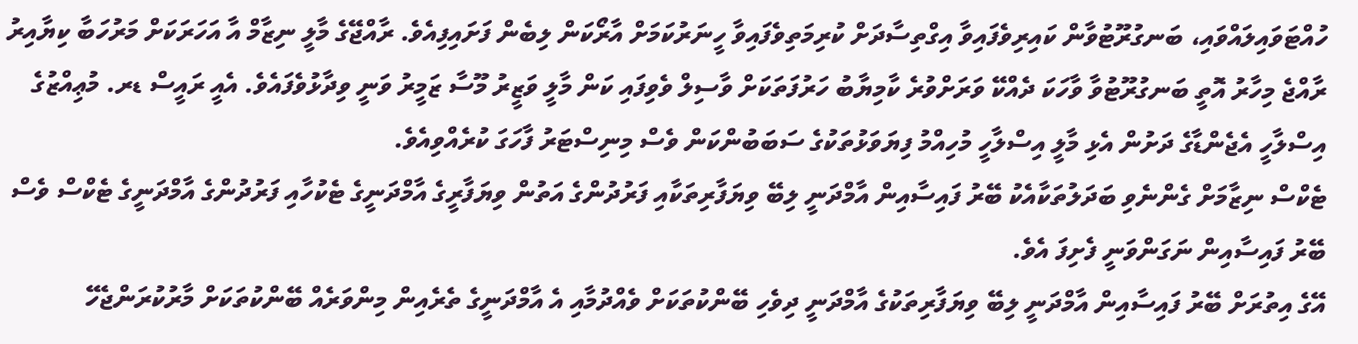ހުއްޓަވައިލައްވައި، ބަނގުރޫޓުވާން ކައިރިވެފައިވާ އިގްތިސާދަށް ކުރިމަތިވެފައިވާ ހީނަރުކަމަށް އާރޯކަން ލިބެން ފަށައިފިއެވެ. ރާއްޖޭގެ މާލީ ނިޒާމް އާ އަހަރަކަށް މަރުހަބާ ކިޔާއިރު ރާއްޖެ މިހާރު އޮތީ ބަނގުރޫޓުވާ ވާހަކަ ދެއްކޭ ވަރަށްވުރެ ކާމިޔާބު ހަރުފަތަކަށް ވާސިލް ވެވިފައި ކަން މާލީ ވަޒީރު މޫސާ ޒަމީރު ވަނީ ވިދާޅުވެފައެވެ. އެއީ ރައީސް ޑރ. މުޢިއްޒުގެ އިސްލާހީ އެޖެންޑާގެ ދަށުން އެޅި މާލީ އިސްލާހީ މުހިއްމު ފިޔަވަޅުތަކުގެ ސަބަބުންކަން ވެސް މިނިސްޓަރު ފާހަގަ ކުރެއްވިއެވެ.
ޓެކްސް ނިޒާމަށް ގެންނެވި ބަދަލުތަކާއެކު ބޭރު ފައިސާއިން އާމްދަނީ ލިބޭ ވިޔަފާރިތަކާއި ފަރުދުންގެ އަތުން ވިޔަފާރީގެ އާމްދަނީގެ ޓެކުހާއި ފަރުދުންގެ އާމްދަނީގެ ޓެކްސް ވެސް ބޭރު ފައިސާއިން ނަގަންވަނީ ފެށިފަ އެވެ.
އޭގެ އިތުރަށް ބޭރު ފައިސާއިން އާމްދަނީ ލިބޭ ވިޔަފާރިތަކުގެ އާމްދަނީ ދިވެހި ބޭންކުތަކަށް ވެއްދުމާއި އެ އާމްދަނީގެ ތެރެއިން މިންވަރެއް ބޭންކުތަކަށް މާރުކުރަންޖެހޭ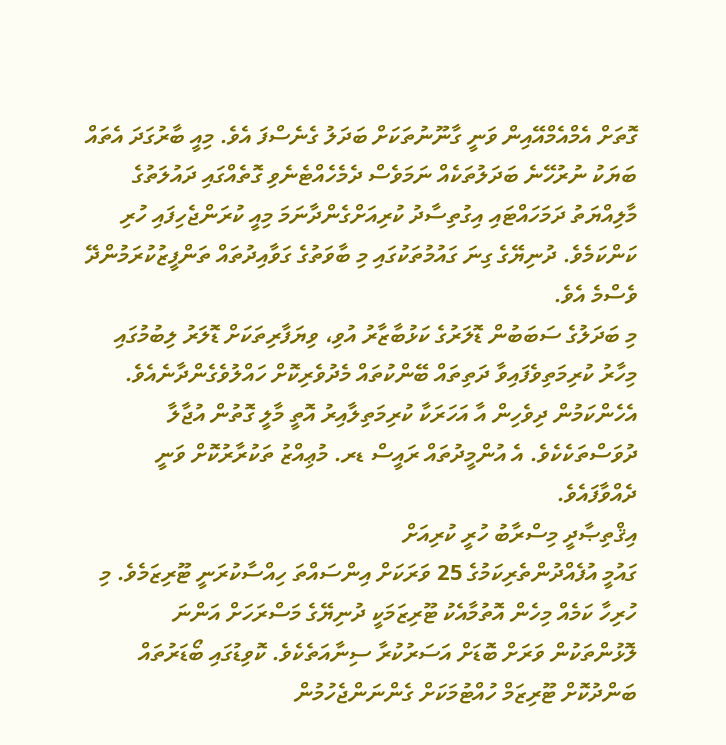ގޮތަށް އެމްއެމްއޭއިން ވަނީ ގާނޫނުތަކަށް ބަދަލު ގެނެސްފަ އެވެ. މިއީ ބާރުގަދަ އެތައް ބަޔަކު ނުރުހޭނެ ބަދަލުތަކެއް ނަމަވެސް ދެމެހެއްޓެނެވި ގޮތެއްގައި ދައުލަތުގެ މާލިއްޔަތު ދަމަހައްޓައި އިގުތިސާދު ކުރިއަށްގެންދާނަމަ މިއީ ކުރަންޖެހިފައި ހުރި ކަންކަމެވެ. ދުނިޔޭގެ ގިނަ ގައުމުތަކުގައި މި ބާވަތުގެ ގަވާއިދުތައް ތަންފީޒުކުރަމުންދޭ ވެސްމެ އެވެ.
މި ބަދަލުގެ ސަބަބުން ޑޮލަރުގެ ކަޅުބާޒާރު އުވި، ވިޔަފާރިތަކަށް ޑޮލަރު ލިބުމުގައި މިހާރު ކުރިމަތިވެފައިވާ ދަތިތައް ބޭންކުތައް މެދުވެރިކޮށް ހައްލުވެގެންދާނެއެވެ. އެހެންކަމުން ދިވެހިން އާ އަހަރަކާ ކުރިމަތިލާއިރު އޮތީ މާލީ ގޮތުން އުޖާލާ ދުވަސްތަކެކެވެ. އެ އުންމީދުތައް ރައީސް ޑރ. މުޢިއްޒު ތަކުރާރުކޮށް ވަނީ ދެއްވާފައެވެ.
އިޤްތިޞާދީ މިސްރާބު ހުރީ ކުރިއަށް
ގައުމީ އުފެއްދުންތެރިކަމުގެ 25 ވަރަކަށް އިންސައްތަ ހިއްސާކުރަނީ ޓޫރިޒަމެވެ. މި ހުރިހާ ކަމެއް މިހެން އޮތުމާއެކު ޓޫރިޒަމަކީ ދުނިޔޭގެ މަސްރަހަށް އަންނަ ލޮޅުންތަކުން ވަރަށް ބޮޑަށް އަސަރުކުރާ ސިނާއަތެކެވެ. ކޮވިޑުގައި ބޯޑަރުތައް ބަންދުކޮށް ޓޫރިޒަމް ހުއްޓުމަކަށް ގެންނަންޖެހުމުން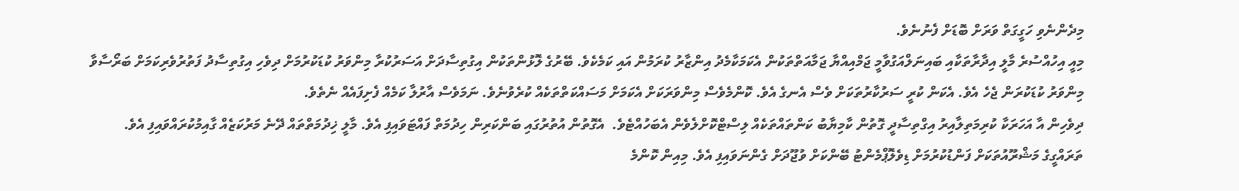މިދެންނެވި ހަގީގަތް ވަރަށް ބޮޑަށް ފެނުނެވެ.
މިއީ އިހުއްސުރެ މާލީ އިދާރާތަކާއި ބައިނަލްއަގުވާމީ ޖަމްއިއްޔާ ޖަމާއަތްތަކުން އެކަމަކާމެދު އިންޒާރު ކުރަމުން އައި ކަމެކެވެ. ބޭރުގެ ލޮޅުންތަކުން އިގުތިސާދަށް އަސަރުކުރާ މިންވަރު ކުޑަކުރުމަށް ދިވެހި އިގުތިސާދު ފަތުރުވެރިކަމަށް ބަރޯސާވާ މިންވަރު ކުޑަކުރަން ޖެހެ އެވެ. އެކަން ކުރީ ސަރުކާރުތަކަށް ވެސް އެނގެ އެވެ. ކޮންމެވެސް މިންވަރަކަށް އެކަމަށް މަސައްކަތްތަކެއް ކުރެވުނެވެ. ނަމަވެސް އާރުލާ ކަމެއް ފެށިފައެއް ނެތެވެ.
ދިވެހިން އާ އަހަރަކާ ކުރިމަތިލާއިރު އިގްތިސާދީ ގޮތުން ކާމިޔާބު ކަންތައްތަކެއް ލިސްޓްކޮށްލެވެން އެބަހުއްޓެވެ.  އެގޮތުން އުތުރުގައި ބަންކަރިން ހިދުމަތް ފައްޓަވައިފި އެވެ. މާލީ ޚިދުމަތްތައް ދޭނެ މަރުކަޒެއް ގާއިމުކުރައްވައިފި އެވެ. ތަރައްގީގެ މަޝްރޫއުތަކަށް ފަންޑުކުރުމަށް ޑިވެލޮޕްމެންޓު ބޭންކަށް ވުޖޫދަށް ގެންނަވައިފި އެވެ. މިއިން ކޮންމެ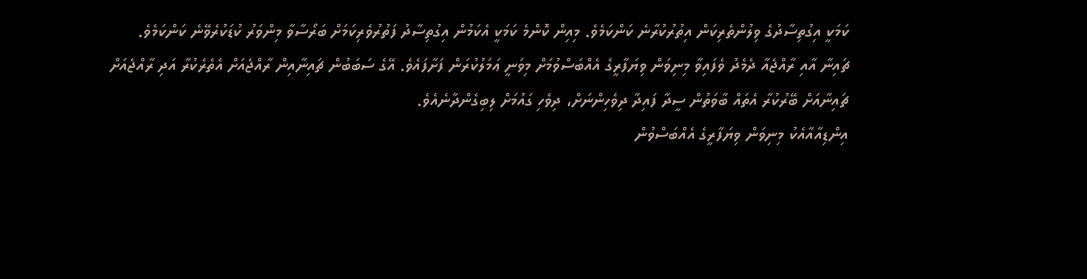ކަމަކީ އިގުތިސާދުގެ ވިލުންތެރިކަން އިތުރުކުރާނެ ކަންކަމެވެ. މިއިން ކޮންމެ ކަމަކީ އެކަމުން އިގުތިސާދު ފަތުރުވެރިކަމަށް ބަރޯސާވާ މިންވަރު ކުޑަކުރެވޭނެ ކަންކަމެވެ.
ޗައިނާ އާއި ރާއްޖެއާ ދެމެދު ވެފައިވާ މިނިވަން ވިޔަފާރީގެ އެއްބަސްވުމަށް މިވަނީ ޢަމަލުކުރަން ފަށާފައެވެ. އޭގެ ސަބަބުން ޗައިނާއިން ރާއްޖެއަށް އެތެރެކުރާ އަދި ރާއްޖެއަށް ޗައިނާއަށް ބޭރުކުރާ އެތައް ބާވަތުން ސީދާ ފައިދާ ދިވެހިންނަށް، ދިވެހި ގައުމަށް ލިބިގެންދާނެއެވެ.
އިންޑިއާއާއެކު މިނިވަން ވިޔަފާރީގެ އެއްބަސްވުން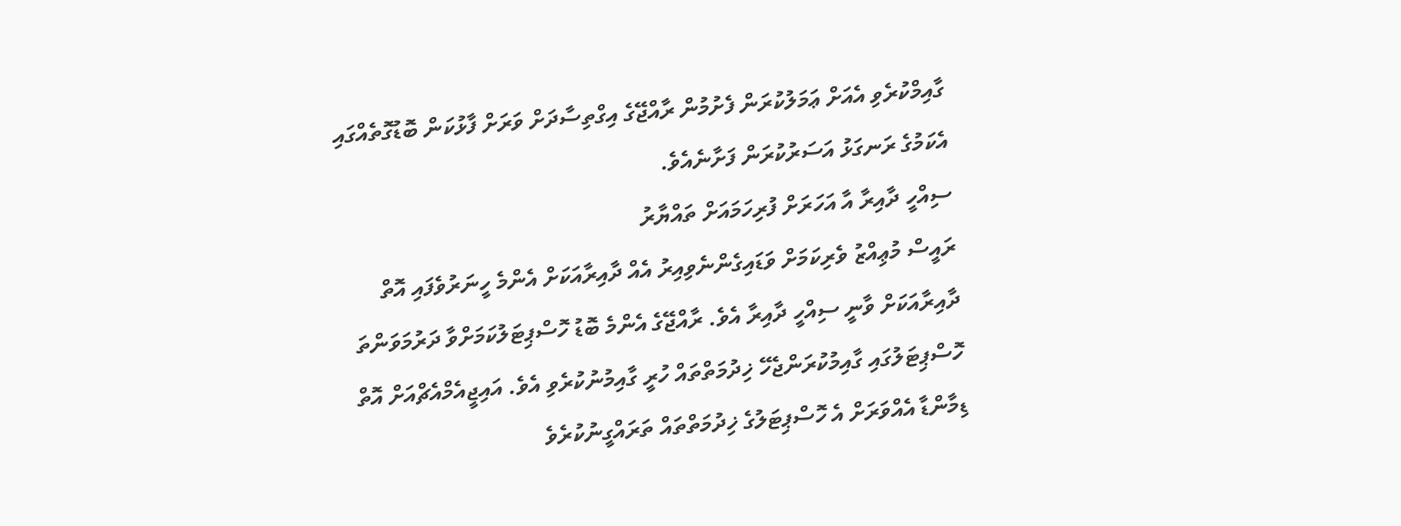ގާއިމްކުރެވި އެއަށް ޢަމަލުކުރަން ފެށުމުން ރާއްޖޭގެ އިގްތިސާދަށް ވަރަށް ފާޅުކަން ބޮޑުގޮތެއްގައި އެކަމުގެ ރަނގަޅު އަސަރުކުރަން ފަށާނެއެވެ.
ސިއްހީ ދާއިރާ އާ އަހަރަށް ފުރިހަމައަށް ތައްޔާރު
ރައީސް މުޢިއްޒު ވެރިކަމަށް ވަޑައިގެންނެވިއިރު އެއް ދާއިރާއަކަށް އެންމެ ހީނަރުވެފައި އޮތް ދާއިރާއަކަށް ވާނީ ސިއްހީ ދާއިރާ އެވެ. ރާއްޖޭގެ އެންމެ ބޮޑު ހޮސްޕިޓަލުކަމަށްވާ ދަރުމަވަންތަ ހޮސްޕިޓަލުގައި ގާއިމުކުރަންޖެހޭ ޚިދުމަތްތައް ހުރީ ގާއިމުނުކުރެވި އެވެ. އައިޖީއެމްއެޗްއަށް އޮތް ޑިމާންޑާ އެއްވަރަށް އެ ހޮސްޕިޓަލުގެ ޚިދުމަތްތައް ތަރައްގީނުކުރެވެ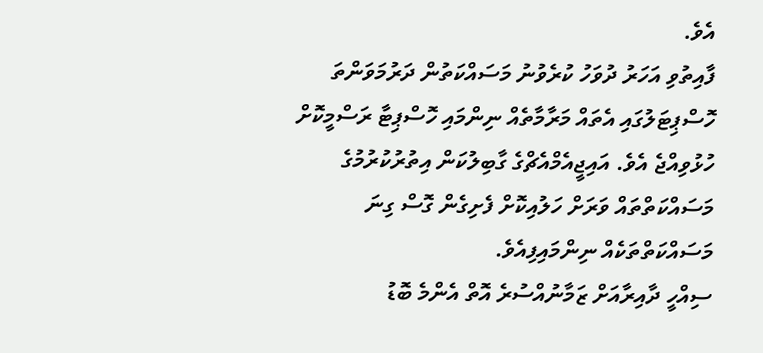އެވެ.
ފާއިތުވި އަހަރު ދުވަހު ކުރެވުނު މަސައްކަތުން ދަރުމަވަންތަ ހޮސްޕިޓަލުގައި އެތައް މަރާމާތެއް ނިންމައި ހޮސްޕިޓާ ރަސްމީކޮށް ހުޅުވިއްޖެ އެވެ. އައިޖީއެމްއެޗްގެ ގާބިލުކަން އިތުރުކުރުމުގެ މަސައްކަތްތައް ވަރަށް ހަލުއިކޮށް ފެށިގެން ގޮސް ގިނަ މަސައްކަތްތަކެއް ނިންމައިފިއެވެ.
ސިއްހީ ދާއިރާއަށް ޒަމާނުއްސުރެ އޮތް އެންމެ ބޮޑު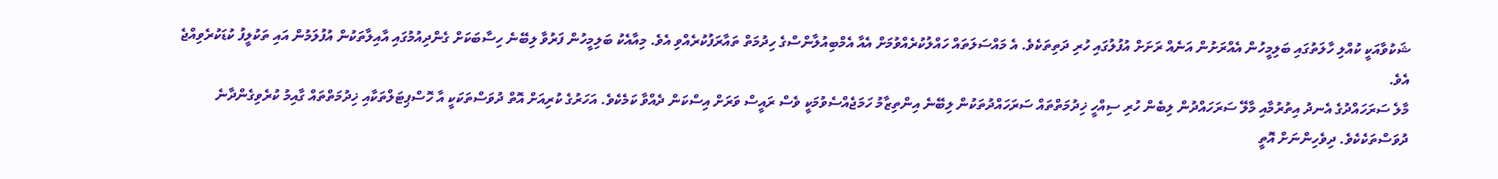ޝަކުވާއަކީ ކުއްލި ހާލަތުގައި ބަލިމީހުން އެއްރަށުން އަނެއް ރަށަށް އުފުލުގައި ހުރި ދަތިތަކެވެ. އެ މައްސަލަތައް ހައްލުކުރެއްވުމަށް އެއާ އެމްބިއުލާންސްގެ ހިދުމަތް ތައާރަފުކުރެއްވި އެވެ. މިއާއެކު ބަލިމީހުން ފަރުވާ ލިބޭނެ ހިސާބަކަށް ގެންދިއުމުގައި އާއިލާތަކުން އުފުލަމުން އައި ތަކުލީފު ކުޑަކުރެވިއްޖެ އެވެ.
މާލެ ސަރަހައްދުގެ އެނދު އިތުރުމާއި މާލޭ ސަރަހައްދުން ލިބެން ހުރި ސިއްހީ ޚިދުމަތްތައް ސަރަހައްދުތަކުން ލިބޭނެ އިންތިޒާމު ހަމަޖެއްސެވުމަކީ ވެސް ރައީސް ވަރަށް އިސްކަން ދެއްވާ ކަމެކެވެ. އަހަރުގެ ކުރިއަށް އޮތް ދުވަސްތަކަކީ އާ ހޮސްޕިޓަލްތަކާއި ޚިދުމަތްތައް ގާއިމު ކުރެވިގެންދާނެ ދުވަސްތަކެކެވެ. ދިވެހިންނަށް އޮތީ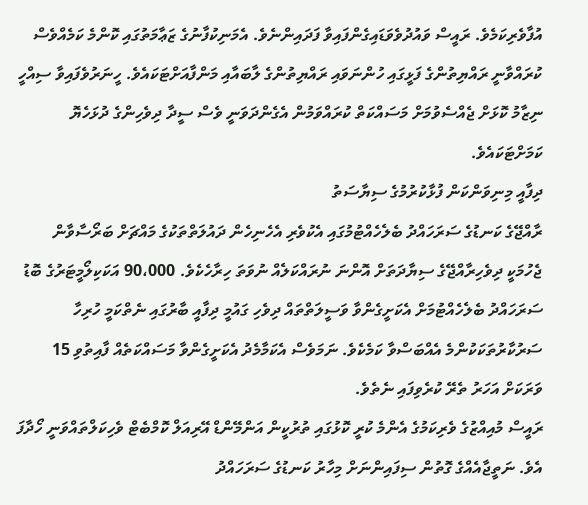އުފާވެރިކަމެވެ. ރައީސް ވައުދުވެވަޑައިގެންފައިވާ ފަދައިންނެވެ. އެމަނިކުފާނުގެ ޒަޢާމަތުގައި ކޮންމެ ކަމެއްވެސް ކުރައްވާނީ ރައްޔިތުންގެ ފަޅީގައި ހުންނަވައި ރައްޔިތުންގެ ލާބައާއި މަންފާއަށްޓަކައެވެ. ހީނަރުވެފައިވާ ސިއްހީ ނިޒާމު ކޮޅަށް ޖެއްސެވުމަށް މަސައްކަތް ކުރައްވަމުން އެގެންދަވަނީ ވެސް ސީދާ ދިވެހިންގެ ދުޅަހެޔޮ ކަމަށްޓަކައެވެ.
ދިފާއީ މިނިވަންކަން ފުޅާކުރުމުގެ ސިޔާސަތު
ރާއްޖޭގެ ކަނޑުގެ ސަރަހައްދު ބެލެހެއްޓުމުގައި އެކުވެރި އެހެނިހެން ދައުލަތްތަކުގެ މައްޗަށް ބަރޯސާވާން ޖެހުމަކީ ދިވެހިރާއްޖޭގެ ސިޔާދަތަށް އޮންނަ ނުރައްކަލެއް ނުވަތަ ހިރާހެކެވެ. 90،000 އަކަކިލޯމީޓަރުގެ ބޮޑު ސަރަހައްދު ބެލެހެއްޓުމަށް އެކަށީގެންވާ ވަސީލަތްތައް ދިވެހި ގައުމީ ދިފާއީ ބާރުގައި ނެތްކަމީ ހުރިހާ ސަރުކާރުތަކަކުންމެ އެއްބަސްވާ ކަމެކެވެ. ނަމަވެސް އެކަމާމެދު އެކަށީގެންވާ މަސައްކަތެއް ފާއިތުވި 15 ވަރަކަށް އަހަރު ތެރޭ ކުރެވިފައި ނެތެވެ.
ރައީސް މުއިއްޒުގެ ވެރިކަމުގެ އެންމެ ކުރީ ކޮޅުގައި ތުރުކީން އަންމޭންޑް އޭރިއަލް ކޮމްބެޓް ވެހިކަލްތައްވަނީ ހޯދާފަ އެވެ. ނަތީޖާއެއްގެ ގޮތުން ސިފައިންނަށް މިހާރު ކަނޑުގެ ސަރަހައްދު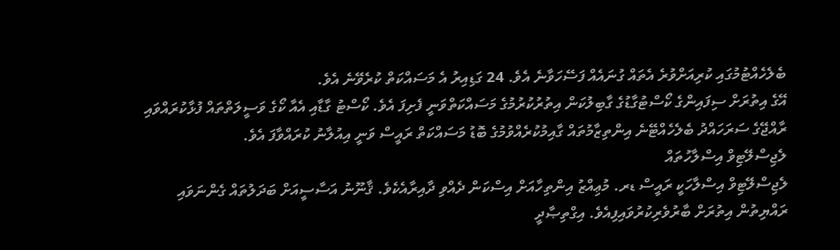ބެލެހެއްޓުމުގައި ކުރިއަށްވުރެ އެތައް ގުނައެއް ފަސޭހަވާނެ އެވެ. 24 ގަޑިއިރު އެ މަސައްކަތް ކުރެވޭނެ އެވެ.
އޭގެ އިތުރަށް ސިފައިންގެ ކޯސްޓުގާޑުގެ ގާބިލުކަން އިތުރުކުރުމުގެ މަސައްކަތްވަނީ ފެށިފަ އެވެ. ކޯސްޓު ގާޑާއި އެއާ ކޯގެ ވަސީލަތްތައް ފުޅާކުރައްވައި ރާއްޖޭގެ ސަރަހައްދު ބެލެހެއްޓޭނެ އިންތިޒާމުތައް ގާއިމުކުރެއްވުމުގެ ބޮޑު މަސައްކަތް ރައީސް ވަނީ އިއުލާނު ކުރައްވާފަ އެވެ.
ލެޖިސްލޭޓިވް އިސްލާހުތައް
ލެޖިސްލޭޓިވް އިސްލާހަކީ ރައީސް ޑރ. މުޢިއްޒު އިންތިހާއަށް އިސްކަން ދެއްވި ދާއިރާއެކެވެ. ޤާނޫނު އަސާސީއަށް ބަދަލުތައް ގެންނަވައި ރައްޔިތުން އިތުރަށް ބާރުވެރިކުރުވައިފިއެވެ. އިގްތިޞާދީ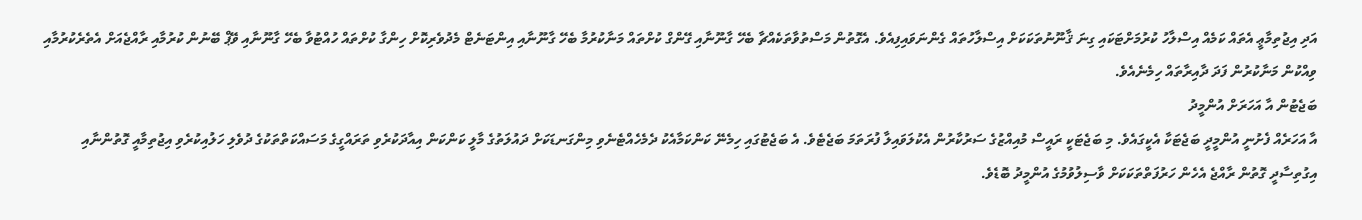އަދި އިޖުތިމާޢީ އެތައް ކަމެއް އިސްލާހު ކުރުމަށްޓަކައި ގިނަ ޤާނޫނުތަކަކަށް އިސްލާހުތައް ގެންނަވައިފިއެވެ. އެގޮތުން މަސްތުވާތަކެއްޗާ ބެހޭ ގާނޫނާއި ގޭންގް ކުށްތައް މަނާކުރުމާ ބެހޭ ގާނޫނާއި އިންޓަނެޓް މެދުވެރިކޮށް ހިންގާ ކުށްތައް ހުއްޓުވާ ބެހޭ ގާނޫނާއި ވޭޕް ބޭނުން ކުރުމާއި ރާއްޖެއަށް އެތެރެކުރުމާއި ވިއްކުން މަނާކުރުން ފަދަ ދާއިރާތައް ހިމެނެއެވެ.
ބަޖެޓުން އާ އަހަރަށް އުންމީދު
އާ އަހަރެއް ފެށުނީ އުންމީދީ ބަޖެޓަކާ އެކީގައެވެ. މި ބަޖެޓަކީ ރައީސް މުއިއްޒުގެ ސަރުކާރުން އެކުލަވައިލާ ފުރަތަމަ ބަޖެޓެވެ. އެ ބަޖެޓުގައި ހިމެނޭ ކަންކަމާއެކު ދެމެހެއްޓެނެވި މިންގަނޑަކަށް ދައުލަތުގެ މާލީ ކަންކަން އިއާދަކުރެވި ތަރައްގީގެ މަސައްކަތްތަކުގެ ދުވެލި ހަލުއިކުރެވި އިޖުތިމާއީ ގޮތުންނާއި އިގުތިސާދީ ގޮތުން ރާއްޖެ އެހެން ހަރުފަތްތަކަކަށް ވާސިލުވުމުގެ އުންމީދު ބޮޑެވެ.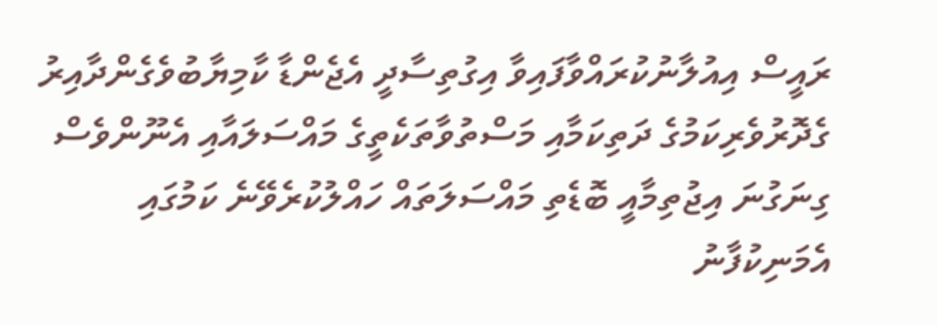ރައީސް އިއުލާނުކުރައްވާފައިވާ އިގުތިސާދީ އެޖެންޑާ ކާމިޔާބުވެގެންދާއިރު ގެދޮރުވެރިކަމުގެ ދަތިކަމާއި މަސްތުވާތަކެތީގެ މައްސަލައާއި އެނޫންވެސް ގިނަގުނަ އިޖުތިމާއީ ބޮޑެތި މައްސަލަތައް ހައްލުކުރެވޭނެ ކަމުގައި އެމަނިކުފާނު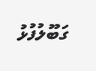ގަބޫލުފުޅު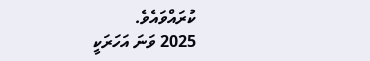ކުރައްވައެވެ.
2025 ވަނަ އަހަރަކީ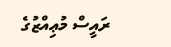ރައީސް މުޢިއްޒުގެ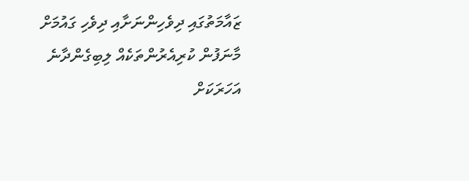ޒައާމަތުގައި ދިވެހިންނަށާއި ދިވެހި ގައުމަށް މާނަފުން ކުރިއެރުންތަކެއް ލިބިގެންދާނެ އަހަރަކަށް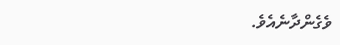ވެގެންދާނެއެވެ.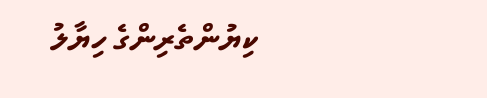ކިޔުންތެރިންގެ ހިޔާލު